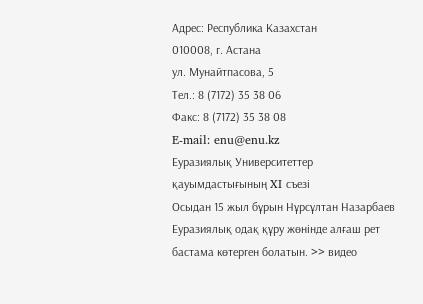Адрес: Республика Казахстан
010008, г. Астана
ул. Мунайтпасова, 5
Тел.: 8 (7172) 35 38 06
Факс: 8 (7172) 35 38 08
E-mail: enu@enu.kz
Еуразиялық Университеттер қауымдастығының XI съезі
Осыдан 15 жыл бұрын Нұрсұлтан Назарбаев Еуразиялық одақ құру жөнінде алғаш рет бастама көтерген болатын. >> видео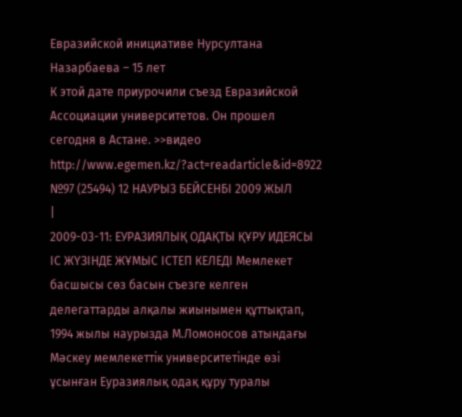Евразийской инициативе Нурсултана Назарбаева – 15 лет
К этой дате приурочили съезд Евразийской Ассоциации университетов. Он прошел сегодня в Астане. >>видео
http://www.egemen.kz/?act=readarticle&id=8922
№97 (25494) 12 НАУРЫЗ БЕЙСЕНБІ 2009 ЖЫЛ
|
2009-03-11: ЕУРАЗИЯЛЫҚ ОДАҚТЫ ҚҰРУ ИДЕЯСЫ ІС ЖҮЗІНДЕ ЖҰМЫС ІСТЕП КЕЛЕДІ Мемлекет басшысы сөз басын съезге келген делегаттарды алқалы жиынымен құттықтап, 1994 жылы наурызда М.Ломоносов атындағы Мәскеу мемлекеттік университетінде өзі ұсынған Еуразиялық одақ құру туралы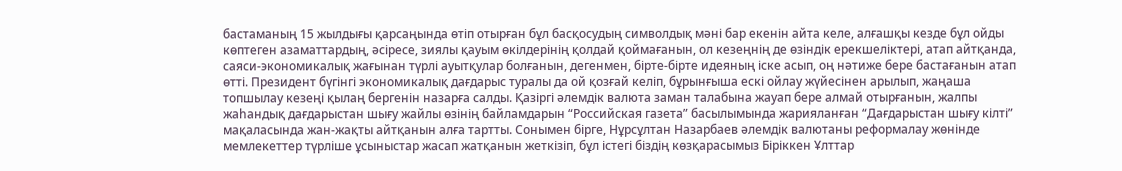бастаманың 15 жылдығы қарсаңында өтіп отырған бұл басқосудың символдық мәні бар екенін айта келе, алғашқы кезде бұл ойды көптеген азаматтардың, әсіресе, зиялы қауым өкілдерінің қолдай қоймағанын, ол кезеңнің де өзіндік ерекшеліктері, атап айтқанда, саяси-экономикалық жағынан түрлі ауытқулар болғанын, дегенмен, бірте-бірте идеяның іске асып, оң нәтиже бере бастағанын атап өтті. Президент бүгінгі экономикалық дағдарыс туралы да ой қозғай келіп, бұрынғыша ескі ойлау жүйесінен арылып, жаңаша топшылау кезеңі қылаң бергенін назарға салды. Қазіргі әлемдік валюта заман талабына жауап бере алмай отырғанын, жалпы жаһандық дағдарыстан шығу жайлы өзінің байламдарын “Российская газета” басылымында жарияланған “Дағдарыстан шығу кілті” мақаласында жан-жақты айтқанын алға тартты. Сонымен бірге, Нұрсұлтан Назарбаев әлемдік валютаны реформалау жөнінде мемлекеттер түрліше ұсыныстар жасап жатқанын жеткізіп, бұл істегі біздің көзқарасымыз Біріккен Ұлттар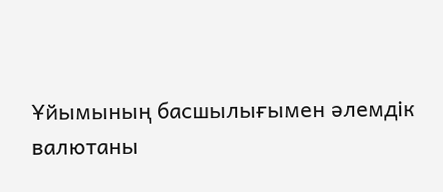Ұйымының басшылығымен әлемдік валютаны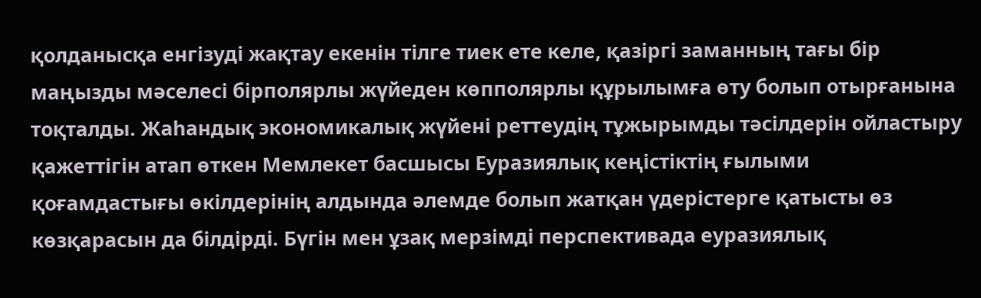қолданысқа енгізуді жақтау екенін тілге тиек ете келе, қазіргі заманның тағы бір маңызды мәселесі бірполярлы жүйеден көпполярлы құрылымға өту болып отырғанына тоқталды. Жаһандық экономикалық жүйені реттеудің тұжырымды тәсілдерін ойластыру қажеттігін атап өткен Мемлекет басшысы Еуразиялық кеңістіктің ғылыми қоғамдастығы өкілдерінің алдында әлемде болып жатқан үдерістерге қатысты өз көзқарасын да білдірді. Бүгін мен ұзақ мерзімді перспективада еуразиялық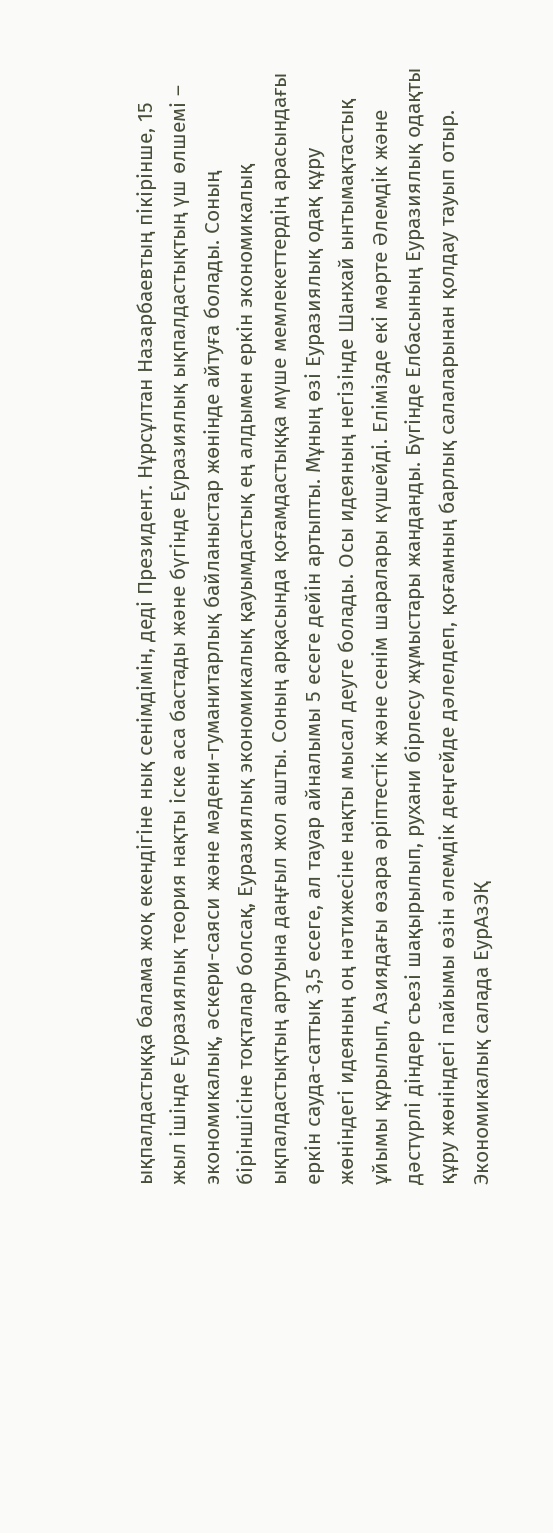ықпалдастыққа балама жоқ екендігіне нық сенімдімін, деді Президент. Нұрсұлтан Назарбаевтың пікірінше, 15 жыл ішінде Еуразиялық теория нақты іске аса бастады және бүгінде Еуразиялық ықпалдастықтың үш өлшемі – экономикалық, әскери-саяси және мәдени-гуманитарлық байланыстар жөнінде айтуға болады. Соның біріншісіне тоқталар болсақ, Еуразиялық экономикалық қауымдастық ең алдымен еркін экономикалық ықпалдастықтың артуына даңғыл жол ашты. Соның арқасында қоғамдастыққа мүше мемлекеттердің арасындағы еркін сауда-саттық 3,5 есеге, ал тауар айналымы 5 есеге дейін артыпты. Мұның өзі Еуразиялық одақ құру жөніндегі идеяның оң нәтижесіне нақты мысал деуге болады. Осы идеяның негізінде Шанхай ынтымақтастық ұйымы құрылып, Азиядағы өзара әріптестік және сенім шаралары күшейді. Елімізде екі мәрте Әлемдік және дәстүрлі діндер съезі шақырылып, рухани бірлесу жұмыстары жанданды. Бүгінде Елбасының Еуразиялық одақты құру жөніндегі пайымы өзін әлемдік деңгейде дәлелдеп, қоғамның барлық салаларынан қолдау тауып отыр. Экономикалық салада ЕурАзЭҚ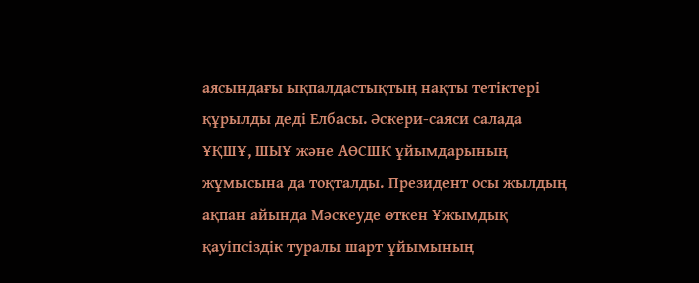аясындағы ықпалдастықтың нақты тетіктері құрылды деді Елбасы. Әскери-саяси салада ҰҚШҰ, ШЫҰ және АӨСШК ұйымдарының жұмысына да тоқталды. Президент осы жылдың ақпан айында Мәскеуде өткен Ұжымдық қауіпсіздік туралы шарт ұйымының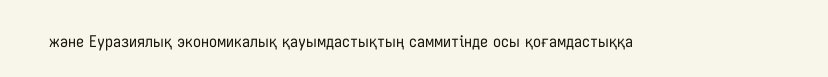және Еуразиялық экономикалық қауымдастықтың саммитінде осы қоғамдастыққа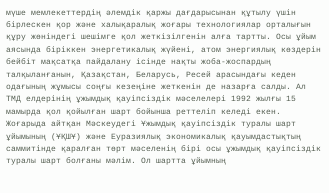мүше мемлекеттердің әлемдік қаржы дағдарысынан құтылу үшін бірлескен қор және халықаралық жоғары технологиялар орталығын құру жөніндегі шешімге қол жеткізілгенін алға тартты. Осы ұйым аясында біріккен энергетикалық жүйені, атом энергиялық көздерін бейбіт мақсатқа пайдалану ісінде нақты жоба-жоспардың талқыланғанын, Қазақстан, Беларусь, Ресей арасындағы кеден одағының жұмысы соңғы кезеңіне жеткенін де назарға салды. Ал ТМД елдерінің ұжымдық қауіпсіздік мәселелері 1992 жылғы 15 мамырда қол қойылған шарт бойынша реттеліп келеді екен. Жоғарыда айтқан Мәскеудегі Ұжымдық қауіпсіздік туралы шарт ұйымының (ҰҚШҰ) және Еуразиялық экономикалық қауымдастықтың саммитінде қаралған төрт мәселенің бірі осы ұжымдық қауіпсіздік туралы шарт болғаны мәлім. Ол шартта ұйымның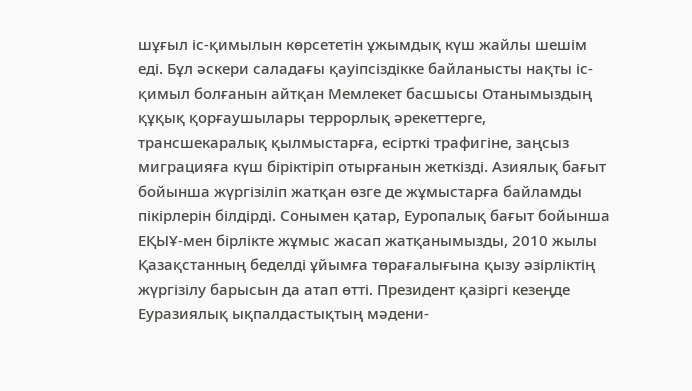шұғыл іс-қимылын көрсететін ұжымдық күш жайлы шешім еді. Бұл әскери саладағы қауіпсіздікке байланысты нақты іс-қимыл болғанын айтқан Мемлекет басшысы Отанымыздың құқық қорғаушылары террорлық әрекеттерге, трансшекаралық қылмыстарға, есірткі трафигіне, заңсыз миграцияға күш біріктіріп отырғанын жеткізді. Азиялық бағыт бойынша жүргізіліп жатқан өзге де жұмыстарға байламды пікірлерін білдірді. Сонымен қатар, Еуропалық бағыт бойынша ЕҚЫҰ-мен бірлікте жұмыс жасап жатқанымызды, 2010 жылы Қазақстанның беделді ұйымға төрағалығына қызу әзірліктің жүргізілу барысын да атап өтті. Президент қазіргі кезеңде Еуразиялық ықпалдастықтың мәдени-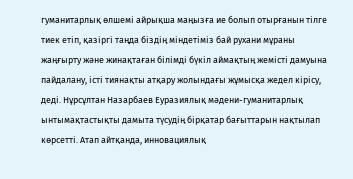гуманитарлық өлшемі айрықша маңызға ие болып отырғанын тілге тиек етіп, қазіргі таңда біздің міндетіміз бай рухани мұраны жаңғырту және жинақтаған білімді бүкіл аймақтың жемісті дамуына пайдалану, істі тиянақты атқару жолындағы жұмысқа жедел кірісу, деді. Нұрсұлтан Назарбаев Еуразиялық мәдени-гуманитарлық ынтымақтастықты дамыта түсудің бірқатар бағыттарын нақтылап көрсетті. Атап айтқанда, инновациялық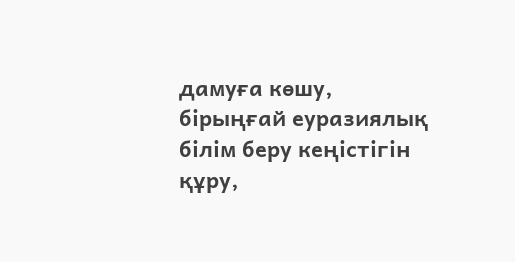дамуға көшу, бірыңғай еуразиялық білім беру кеңістігін құру,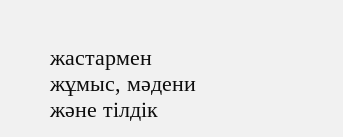жастармен жұмыс, мәдени және тілдік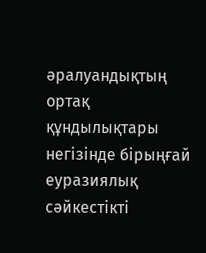әралуандықтың ортақ құндылықтары негізінде бірыңғай еуразиялық сәйкестікті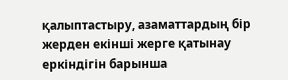қалыптастыру, азаматтардың бір жерден екінші жерге қатынау еркіндігін барынша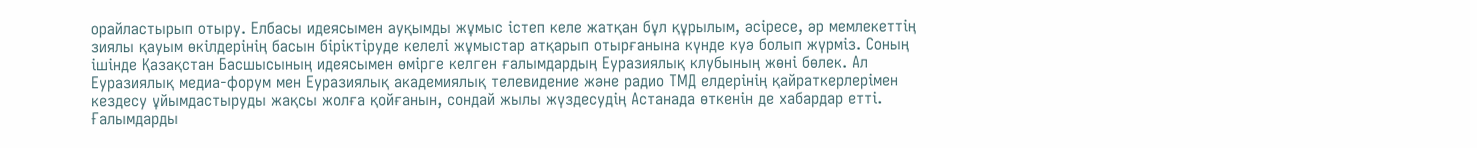орайластырып отыру. Елбасы идеясымен ауқымды жұмыс істеп келе жатқан бұл құрылым, әсіресе, әр мемлекеттің зиялы қауым өкілдерінің басын біріктіруде келелі жұмыстар атқарып отырғанына күнде куә болып жүрміз. Соның ішінде Қазақстан Басшысының идеясымен өмірге келген ғалымдардың Еуразиялық клубының жөні бөлек. Ал Еуразиялық медиа-форум мен Еуразиялық академиялық телевидение және радио ТМД елдерінің қайраткерлерімен кездесу ұйымдастыруды жақсы жолға қойғанын, сондай жылы жүздесудің Астанада өткенін де хабардар етті. Ғалымдарды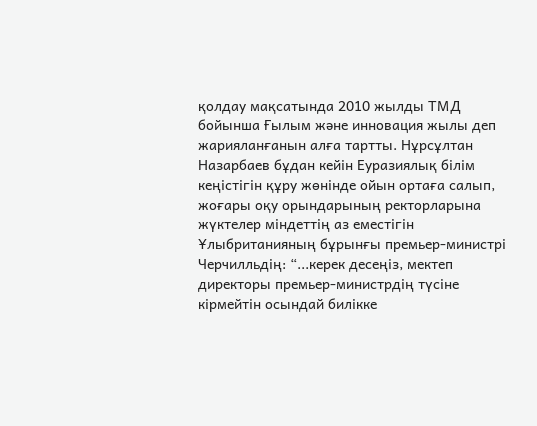қолдау мақсатында 2010 жылды ТМД бойынша Ғылым және инновация жылы деп жарияланғанын алға тартты. Нұрсұлтан Назарбаев бұдан кейін Еуразиялық білім кеңістігін құру жөнінде ойын ортаға салып, жоғары оқу орындарының ректорларына жүктелер міндеттің аз еместігін Ұлыбританияның бұрынғы премьер-министрі Черчилльдің: “...керек десеңіз, мектеп директоры премьер-министрдің түсіне кірмейтін осындай билікке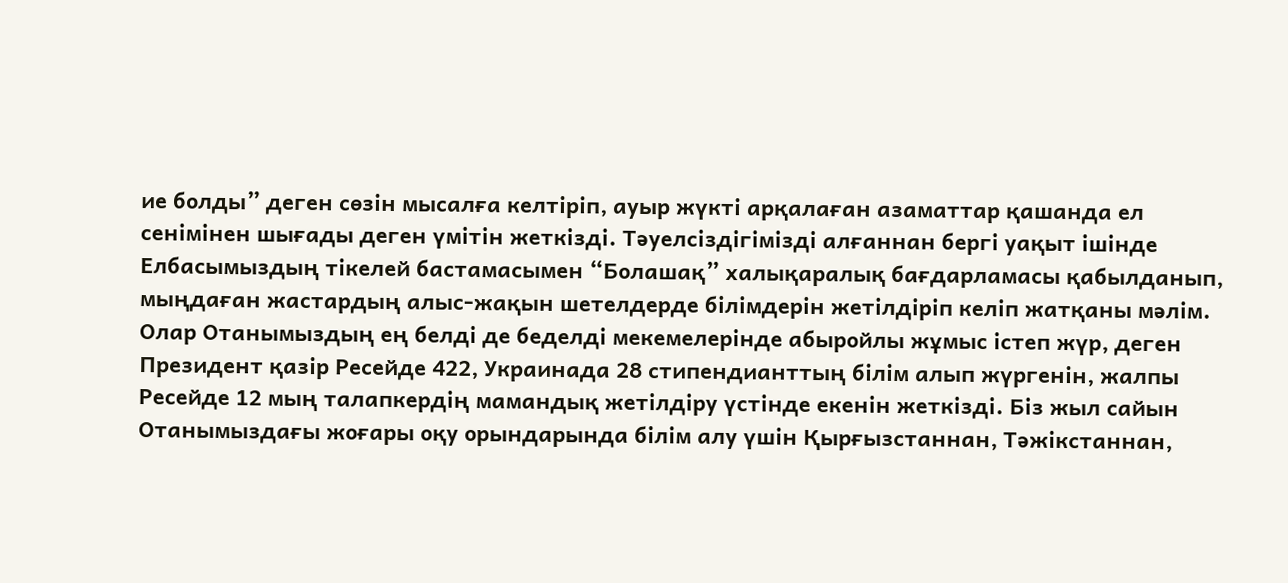ие болды” деген сөзін мысалға келтіріп, ауыр жүкті арқалаған азаматтар қашанда ел сенімінен шығады деген үмітін жеткізді. Тәуелсіздігімізді алғаннан бергі уақыт ішінде Елбасымыздың тікелей бастамасымен “Болашақ” халықаралық бағдарламасы қабылданып, мыңдаған жастардың алыс-жақын шетелдерде білімдерін жетілдіріп келіп жатқаны мәлім. Олар Отанымыздың ең белді де беделді мекемелерінде абыройлы жұмыс істеп жүр, деген Президент қазір Ресейде 422, Украинада 28 стипендианттың білім алып жүргенін, жалпы Ресейде 12 мың талапкердің мамандық жетілдіру үстінде екенін жеткізді. Біз жыл сайын Отанымыздағы жоғары оқу орындарында білім алу үшін Қырғызстаннан, Тәжікстаннан,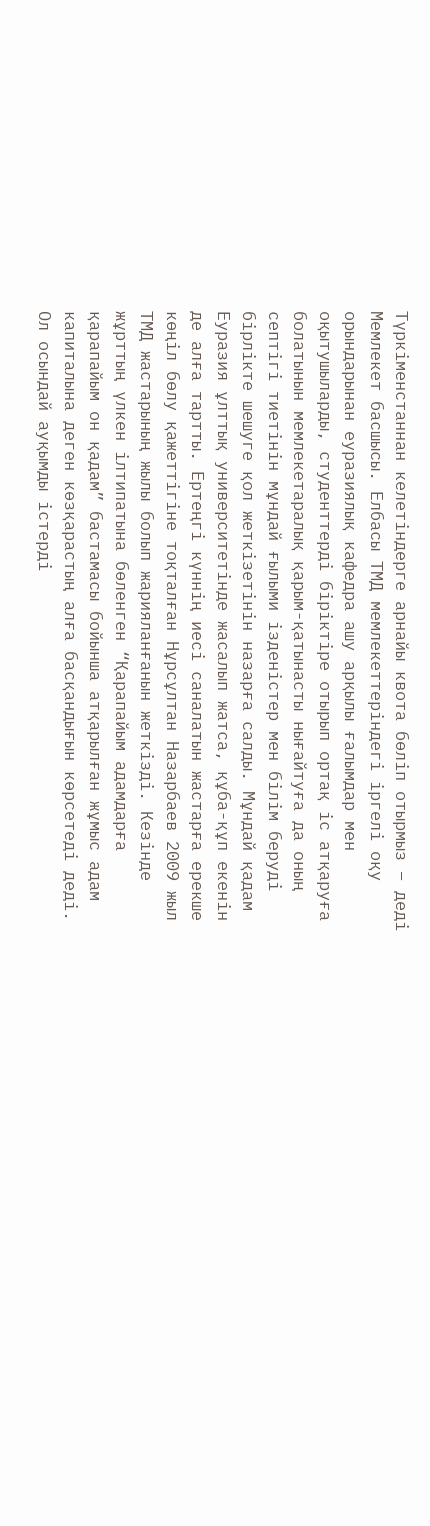Түркіменстаннан келетіндерге арнайы квота бөліп отырмыз – деді Мемлекет басшысы. Елбасы ТМД мемлекеттеріндегі іргелі оқу орындарынан еуразиялық кафедра ашу арқылы ғалымдар мен оқытушыларды, студенттерді біріктіре отырып ортақ іс атқаруға болатынын мемлекетаралық қарым-қатынасты нығайтуға да оның септігі тиетінін мұндай ғылыми ізденістер мен білім беруді бірлікте шешуге қол жеткізетінін назарға салды. Мұндай қадам Еуразия ұлттық университетінде жасалып жатса, құба-құп екенін де алға тартты. Ертеңгі күннің иесі саналатын жастарға ерекше көңіл бөлу қажеттігіне тоқталған Нұрсұлтан Назарбаев 2009 жыл ТМД жастарының жылы болып жарияланғанын жеткізді. Кезінде жұрттың үлкен ілтипатына бөленген “Қарапайым адамдарға қарапайым он қадам” бастамасы бойынша атқарылған жұмыс адам капиталына деген көзқарастың алға басқандығын көрсетеді деді. Ол осындай ауқымды істерді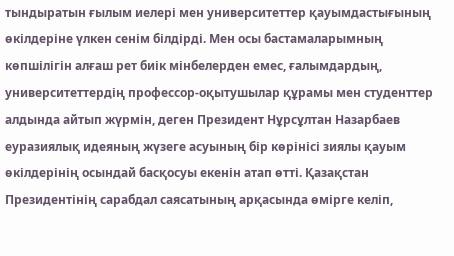тындыратын ғылым иелері мен университеттер қауымдастығының өкілдеріне үлкен сенім білдірді. Мен осы бастамаларымның көпшілігін алғаш рет биік мінбелерден емес, ғалымдардың, университеттердің профессор-оқытушылар құрамы мен студенттер алдында айтып жүрмін, деген Президент Нұрсұлтан Назарбаев еуразиялық идеяның жүзеге асуының бір көрінісі зиялы қауым өкілдерінің осындай басқосуы екенін атап өтті. Қазақстан Президентінің сарабдал саясатының арқасында өмірге келіп,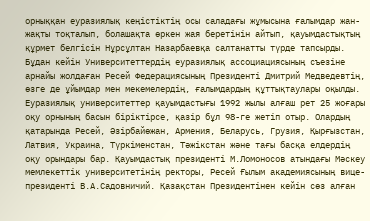орныққан еуразиялық кеңістіктің осы саладағы жұмысына ғалымдар жан-жақты тоқталып, болашақта өркен жая беретінін айтып, қауымдастықтың құрмет белгісін Нұрсұлтан Назарбаевқа салтанатты түрде тапсырды. Бұдан кейін Университеттердің еуразиялық ассоциациясының съезіне арнайы жолдаған Ресей Федерациясының Президенті Дмитрий Медведевтің, өзге де ұйымдар мен мекемелердің, ғалымдардың құттықтаулары оқылды. Еуразиялық университеттер қауымдастығы 1992 жылы алғаш рет 25 жоғары оқу орнының басын біріктірсе, қазір бұл 98-ге жетіп отыр. Олардың қатарында Ресей, Әзірбайөжан, Армения, Беларусь, Грузия, Қырғызстан, Латвия, Украина, Түркіменстан, Тәжікстан және тағы басқа елдердің оқу орындары бар. Қауымдастық президенті М.Ломоносов атындағы Мәскеу мемлекеттік университетінің ректоры, Ресей Ғылым академиясының вице-президенті В.А.Садовничий. Қазақстан Президентінен кейін сөз алған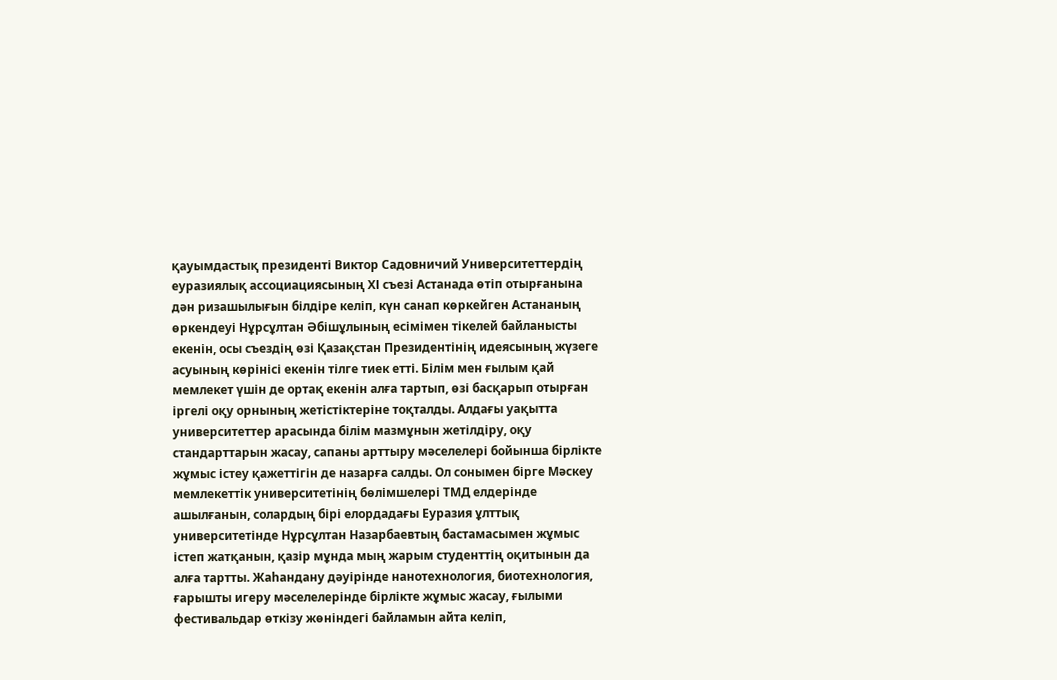қауымдастық президенті Виктор Садовничий Университеттердің еуразиялық ассоциациясының ХІ съезі Астанада өтіп отырғанына дән ризашылығын білдіре келіп, күн санап көркейген Астананың өркендеуі Нұрсұлтан Әбішұлының есімімен тікелей байланысты екенін, осы съездің өзі Қазақстан Президентінің идеясының жүзеге асуының көрінісі екенін тілге тиек етті. Білім мен ғылым қай мемлекет үшін де ортақ екенін алға тартып, өзі басқарып отырған іргелі оқу орнының жетістіктеріне тоқталды. Алдағы уақытта университеттер арасында білім мазмұнын жетілдіру, оқу стандарттарын жасау, сапаны арттыру мәселелері бойынша бірлікте жұмыс істеу қажеттігін де назарға салды. Ол сонымен бірге Мәскеу мемлекеттік университетінің бөлімшелері ТМД елдерінде ашылғанын, солардың бірі елордадағы Еуразия ұлттық университетінде Нұрсұлтан Назарбаевтың бастамасымен жұмыс істеп жатқанын, қазір мұнда мың жарым студенттің оқитынын да алға тартты. Жаһандану дәуірінде нанотехнология, биотехнология, ғарышты игеру мәселелерінде бірлікте жұмыс жасау, ғылыми фестивальдар өткізу жөніндегі байламын айта келіп,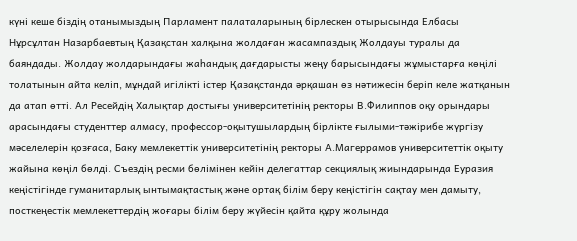күні кеше біздің отанымыздың Парламент палаталарының бірлескен отырысында Елбасы Нұрсұлтан Назарбаевтың Қазақстан халқына жолдаған жасампаздық Жолдауы туралы да баяндады. Жолдау жолдарындағы жаһандық дағдарысты жеңу барысындағы жұмыстарға көңілі толатынын айта келіп, мұндай игілікті істер Қазақстанда әрқашан өз нәтижесін беріп келе жатқанын да атап өтті. Ал Ресейдің Халықтар достығы университетінің ректоры В.Филиппов оқу орындары арасындағы студенттер алмасу, профессор-оқытушылардың бірлікте ғылыми-тәжірибе жүргізу мәселелерін қозғаса, Баку мемлекеттік университетінің ректоры А.Магеррамов университеттік оқыту жайына көңіл бөлді. Съездің ресми бөлімінен кейін делегаттар секциялық жиындарында Еуразия кеңістігінде гуманитарлық ынтымақтастық және ортақ білім беру кеңістігін сақтау мен дамыту, посткеңестік мемлекеттердің жоғары білім беру жүйесін қайта құру жолында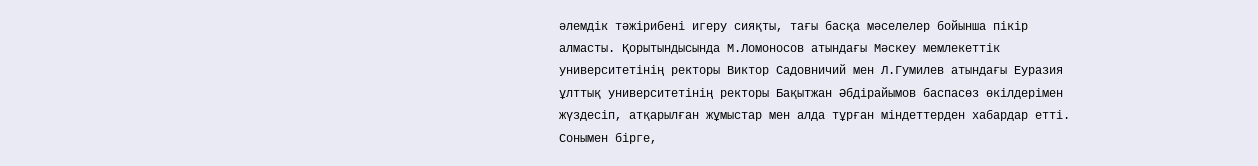әлемдік тәжірибені игеру сияқты, тағы басқа мәселелер бойынша пікір алмасты. Қорытындысында М.Ломоносов атындағы Мәскеу мемлекеттік университетінің ректоры Виктор Садовничий мен Л.Гумилев атындағы Еуразия ұлттық университетінің ректоры Бақытжан Әбдірайымов баспасөз өкілдерімен жүздесіп, атқарылған жұмыстар мен алда тұрған міндеттерден хабардар етті. Сонымен бірге,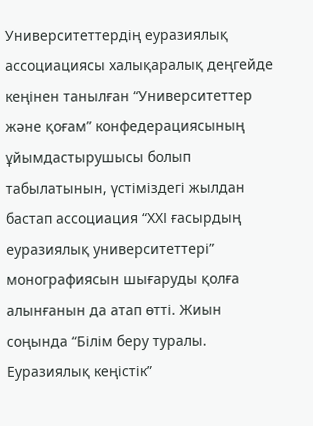Университеттердің еуразиялық ассоциациясы халықаралық деңгейде кеңінен танылған “Университеттер және қоғам” конфедерациясының ұйымдастырушысы болып табылатынын, үстіміздегі жылдан бастап ассоциация “ХХІ ғасырдың еуразиялық университеттері” монографиясын шығаруды қолға алынғанын да атап өтті. Жиын соңында “Білім беру туралы. Еуразиялық кеңістік”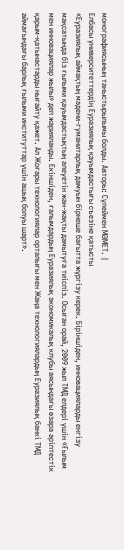монографиясының таныстырылымы болды. Авторы: Сүлеймен МӘМЕТ. |
Елбасы университеттердің Еуразиялық қауымдастығы съезіне қатысты
«Еуразиялық аймақтың мәдени-гуманитарлық дамуын бірнеше бағытта жүргізу керек. Біріншіден, инновацияларды енгізу мақсатында біз ғылыми қауымдастықтың әлеуетін жан-жақты дамытуға тиіспіз. Осыған орай, 2009 жыл ТМД елдері үшін «Ғылым мен инновациялар жылы» деп жарияланды. Екіншіден, ғалымдардың Еуразиялық экономикалық клубы аясындағы өзара әріптестік қарым-қатынастарды нығайту қажет. Ал Жоғары технологиялар орталығы мен Жаңа технологиялардың Еуразиялық банкі ТМД аймағындағы барлық ғылыми институттар үшін ашық болуы шарт».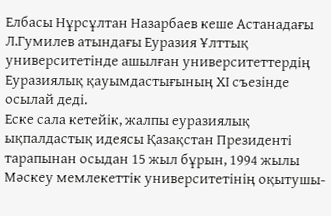Елбасы Нұрсұлтан Назарбаев кеше Астанадағы Л.Гумилев атындағы Еуразия Ұлттық университетінде ашылған университеттердің Еуразиялық қауымдастығының XІ съезінде осылай деді.
Еске сала кетейік, жалпы еуразиялық ықпалдастық идеясы Қазақстан Президенті тарапынан осыдан 15 жыл бұрын, 1994 жылы Мәскеу мемлекеттік университетінің оқытушы-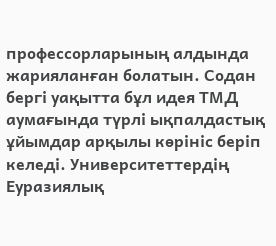профессорларының алдында жарияланған болатын. Содан бергі уақытта бұл идея ТМД аумағында түрлі ықпалдастық ұйымдар арқылы көрініс беріп келеді. Университеттердің Еуразиялық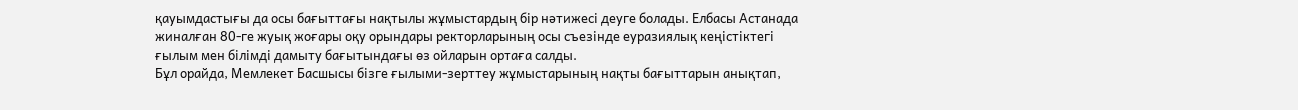қауымдастығы да осы бағыттағы нақтылы жұмыстардың бір нәтижесі деуге болады. Елбасы Астанада жиналған 80-ге жуық жоғары оқу орындары ректорларының осы съезінде еуразиялық кеңістіктегі ғылым мен білімді дамыту бағытындағы өз ойларын ортаға салды.
Бұл орайда, Мемлекет Басшысы бізге ғылыми-зерттеу жұмыстарының нақты бағыттарын анықтап,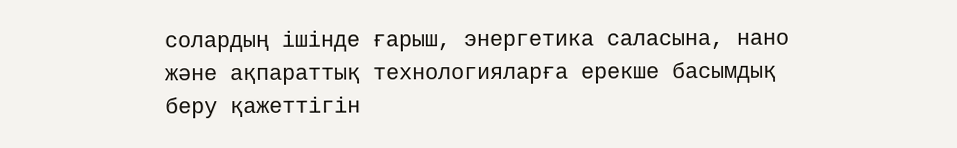солардың ішінде ғарыш, энергетика саласына, нано және ақпараттық технологияларға ерекше басымдық беру қажеттігін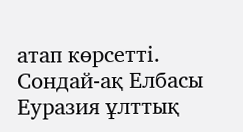атап көрсетті. Сондай-ақ Елбасы Еуразия ұлттық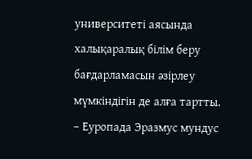университеті аясында халықаралық білім беру бағдарламасын әзірлеу мүмкіндігін де алға тартты.
– Еуропада Эразмус мундус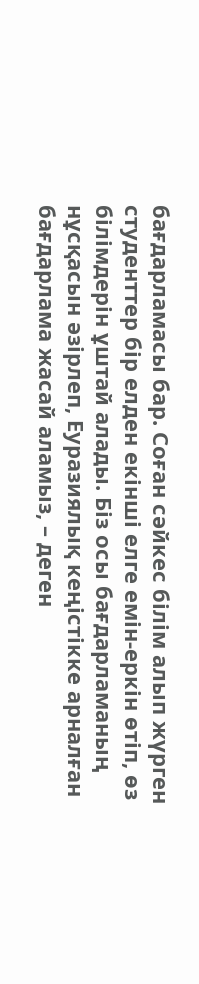бағдарламасы бар. Соған сәйкес білім алып жүрген студенттер бір елден екінші елге емін-еркін өтіп, өз білімдерін ұштай алады. Біз осы бағдарламаның нұсқасын әзірлеп, Еуразиялық кеңістікке арналған бағдарлама жасай аламыз, – деген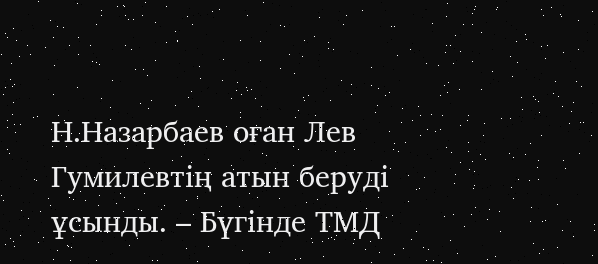Н.Назарбаев оған Лев Гумилевтің атын беруді ұсынды. – Бүгінде ТМД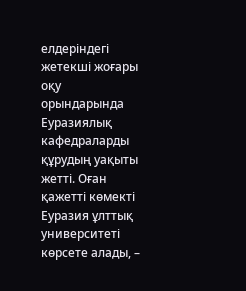елдеріндегі жетекші жоғары оқу орындарында Еуразиялық кафедраларды құрудың уақыты жетті. Оған қажетті көмекті Еуразия ұлттық университеті көрсете алады, –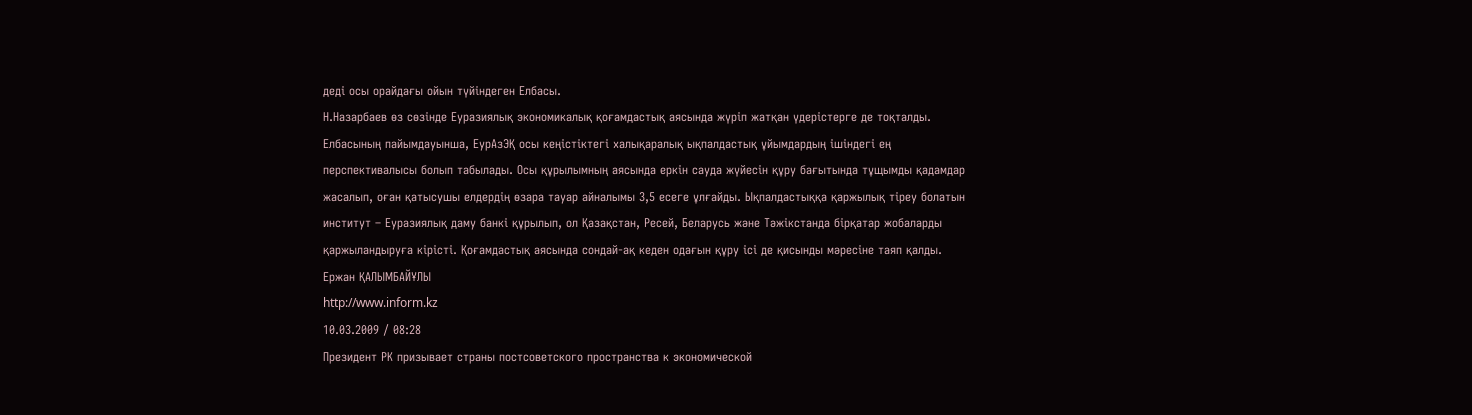деді осы орайдағы ойын түйіндеген Елбасы.
Н.Назарбаев өз сөзінде Еуразиялық экономикалық қоғамдастық аясында жүріп жатқан үдерістерге де тоқталды. Елбасының пайымдауынша, ЕурАзЭҚ осы кеңістіктегі халықаралық ықпалдастық ұйымдардың ішіндегі ең перспективалысы болып табылады. Осы құрылымның аясында еркін сауда жүйесін құру бағытында тұщымды қадамдар жасалып, оған қатысушы елдердің өзара тауар айналымы 3,5 есеге ұлғайды. Ықпалдастыққа қаржылық тіреу болатын институт – Еуразиялық даму банкі құрылып, ол Қазақстан, Ресей, Беларусь және Тәжікстанда бірқатар жобаларды қаржыландыруға кірісті. Қоғамдастық аясында сондай-ақ кеден одағын құру ісі де қисынды мәресіне таяп қалды.
Ержан ҚАЛЫМБАЙҰЛЫ
http://www.inform.kz
10.03.2009 / 08:28
Президент РК призывает страны постсоветского пространства к экономической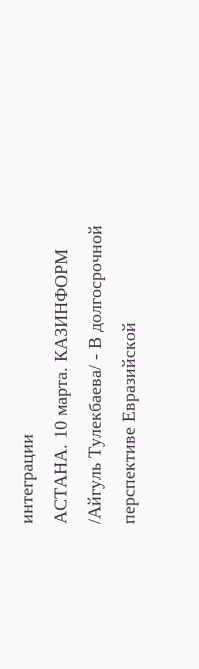интеграции
АСТАНА. 10 марта. КАЗИНФОРМ /Айгуль Тулекбаева/ - В долгосрочной перспективе Евразийской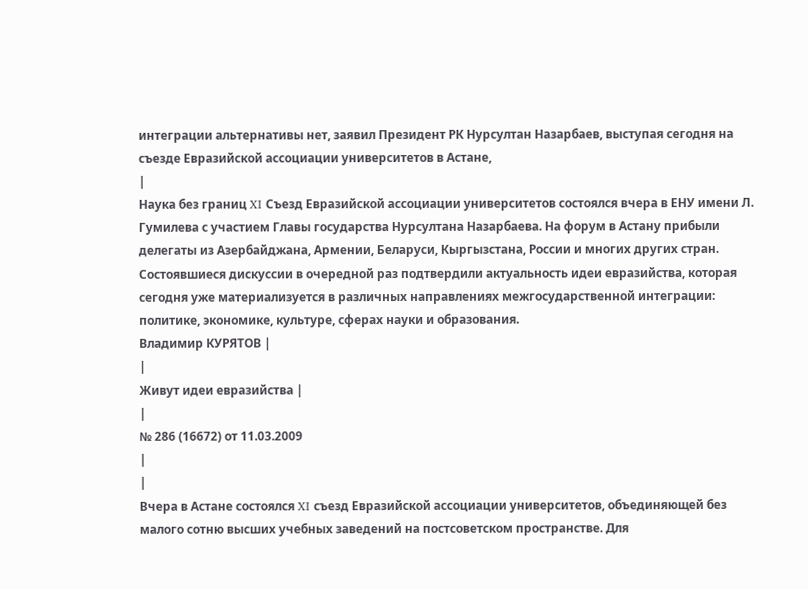интеграции альтернативы нет, заявил Президент РК Нурсултан Назарбаев, выступая сегодня на съезде Евразийской ассоциации университетов в Астане,
|
Наука без границ XI Съезд Евразийской ассоциации университетов состоялся вчера в ЕНУ имени Л. Гумилева с участием Главы государства Нурсултана Назарбаева. На форум в Астану прибыли делегаты из Азербайджана, Армении, Беларуси, Кыргызстана, России и многих других стран. Состоявшиеся дискуссии в очередной раз подтвердили актуальность идеи евразийства, которая сегодня уже материализуется в различных направлениях межгосударственной интеграции: политике, экономике, культуре, сферах науки и образования.
Владимир КУРЯТОВ |
|
Живут идеи евразийства |
|
№ 286 (16672) от 11.03.2009
|
|
Вчера в Астане состоялся XI съезд Евразийской ассоциации университетов, объединяющей без малого сотню высших учебных заведений на постсоветском пространстве. Для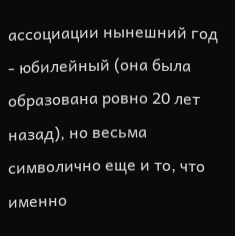ассоциации нынешний год - юбилейный (она была образована ровно 20 лет назад), но весьма символично еще и то, что именно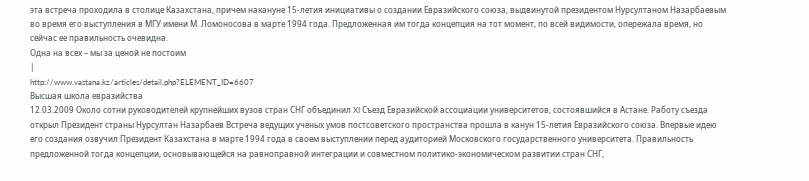эта встреча проходила в столице Казахстана, причем накануне 15-летия инициативы о создании Евразийского союза, выдвинутой президентом Нурсултаном Назарбаевым во время его выступления в МГУ имени М. Ломоносова в марте 1994 года. Предложенная им тогда концепция на тот момент, по всей видимости, опережала время, но сейчас ее правильность очевидна.
Одна на всех – мы за ценой не постоим
|
http://www.vastana.kz/articles/detail.php?ELEMENT_ID=6607
Высшая школа евразийства
12.03.2009 Около сотни руководителей крупнейших вузов стран СНГ объединил XI Съезд Евразийской ассоциации университетов, состоявшийся в Астане. Работу съезда открыл Президент страны Нурсултан Назарбаев Встреча ведущих ученых умов постсоветского пространства прошла в канун 15-летия Евразийского союза. Впервые идею его создания озвучил Президент Казахстана в марте 1994 года в своем выступлении перед аудиторией Московского государственного университета. Правильность предложенной тогда концепции, основывающейся на равноправной интеграции и совместном политико-экономическом развитии стран СНГ,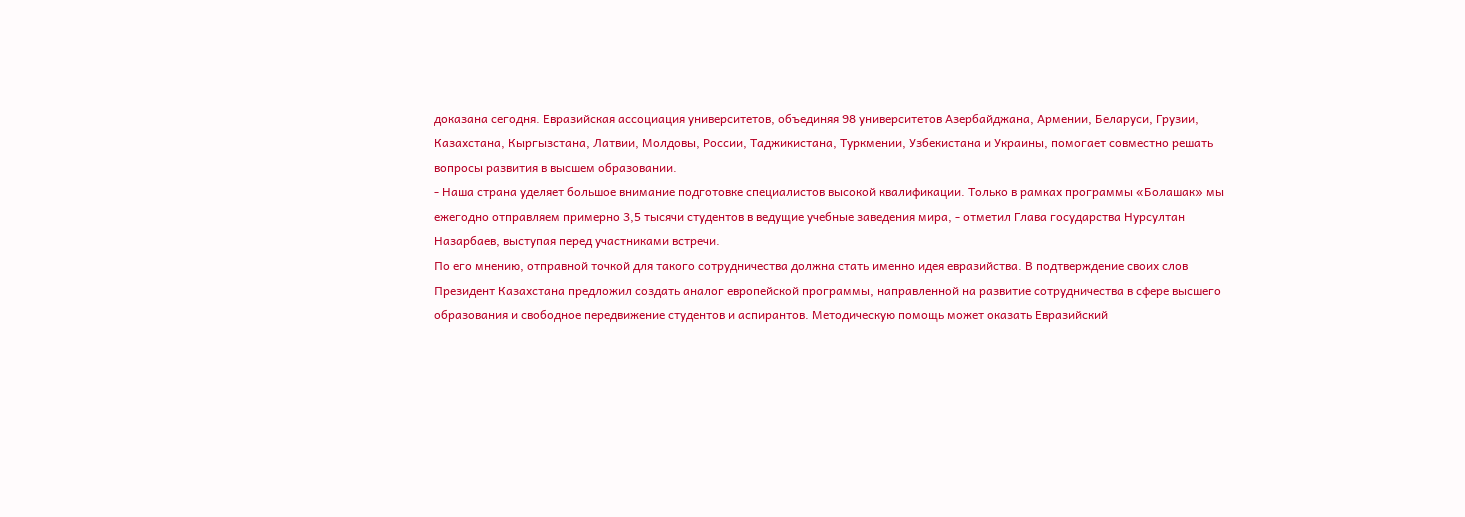доказана сегодня. Евразийская ассоциация университетов, объединяя 98 университетов Азербайджана, Армении, Беларуси, Грузии, Казахстана, Кыргызстана, Латвии, Молдовы, России, Таджикистана, Туркмении, Узбекистана и Украины, помогает совместно решать вопросы развития в высшем образовании.
- Наша страна уделяет большое внимание подготовке специалистов высокой квалификации. Только в рамках программы «Болашак» мы ежегодно отправляем примерно 3,5 тысячи студентов в ведущие учебные заведения мира, - отметил Глава государства Нурсултан Назарбаев, выступая перед участниками встречи.
По его мнению, отправной точкой для такого сотрудничества должна стать именно идея евразийства. В подтверждение своих слов Президент Казахстана предложил создать аналог европейской программы, направленной на развитие сотрудничества в сфере высшего образования и свободное передвижение студентов и аспирантов. Методическую помощь может оказать Евразийский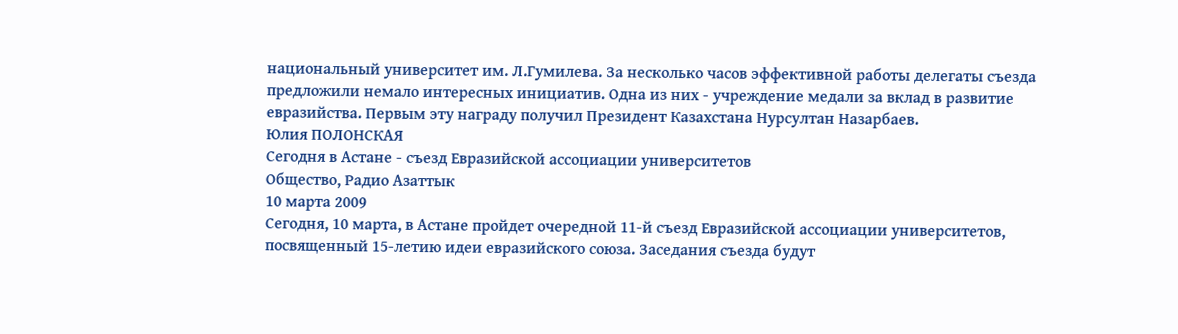национальный университет им. Л.Гумилева. За несколько часов эффективной работы делегаты съезда предложили немало интересных инициатив. Одна из них - учреждение медали за вклад в развитие евразийства. Первым эту награду получил Президент Казахстана Нурсултан Назарбаев.
Юлия ПОЛОНСКАЯ
Сегодня в Астане - съезд Евразийской ассоциации университетов
Общество, Радио Азаттык
10 марта 2009
Сегодня, 10 марта, в Астане пройдет очередной 11-й съезд Евразийской ассоциации университетов, посвященный 15-летию идеи евразийского союза. Заседания съезда будут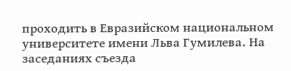проходить в Евразийском национальном университете имени Льва Гумилева. На заседаниях съезда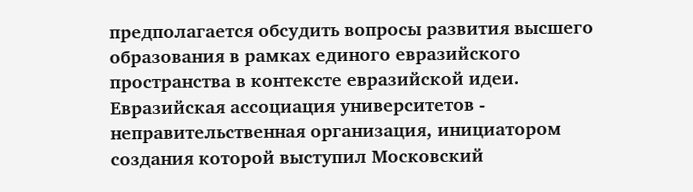предполагается обсудить вопросы развития высшего образования в рамках единого евразийского пространства в контексте евразийской идеи. Евразийская ассоциация университетов - неправительственная организация, инициатором создания которой выступил Московский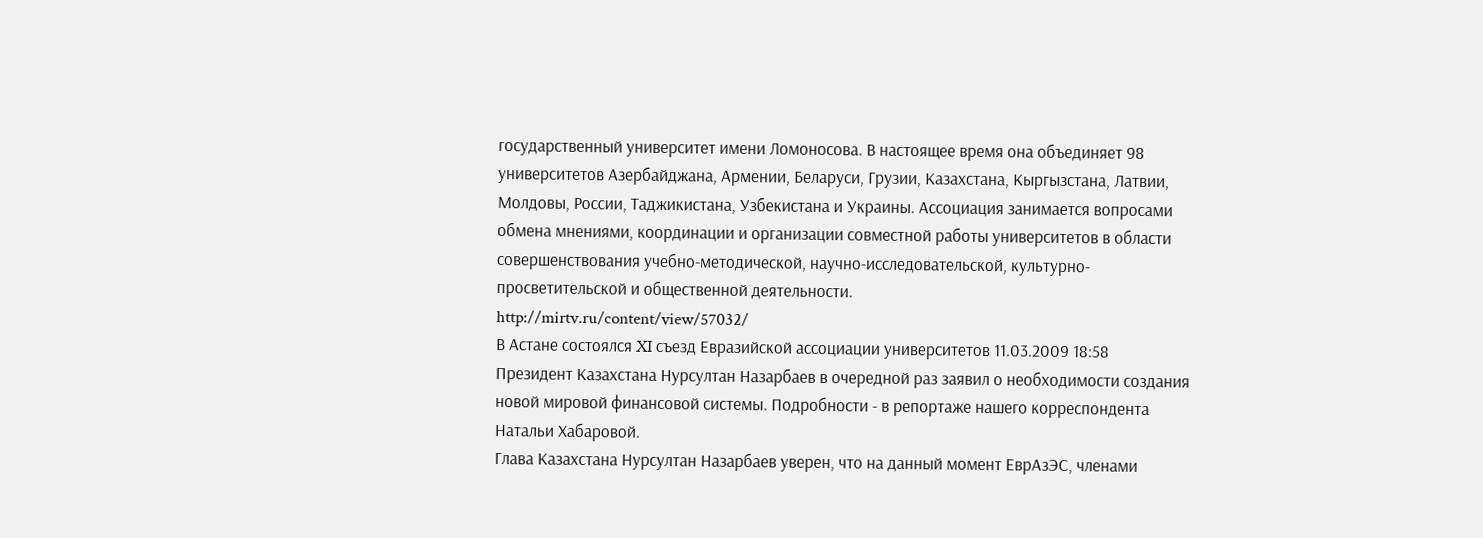государственный университет имени Ломоносова. В настоящее время она объединяет 98 университетов Азербайджана, Армении, Беларуси, Грузии, Казахстана, Кыргызстана, Латвии, Молдовы, России, Таджикистана, Узбекистана и Украины. Ассоциация занимается вопросами обмена мнениями, координации и организации совместной работы университетов в области совершенствования учебно-методической, научно-исследовательской, культурно-просветительской и общественной деятельности.
http://mirtv.ru/content/view/57032/
В Астане состоялся XI съезд Евразийской ассоциации университетов 11.03.2009 18:58
Президент Казахстана Нурсултан Назарбаев в очередной раз заявил о необходимости создания новой мировой финансовой системы. Подробности - в репортаже нашего корреспондента Натальи Хабаровой.
Глава Казахстана Нурсултан Назарбаев уверен, что на данный момент ЕврАзЭС, членами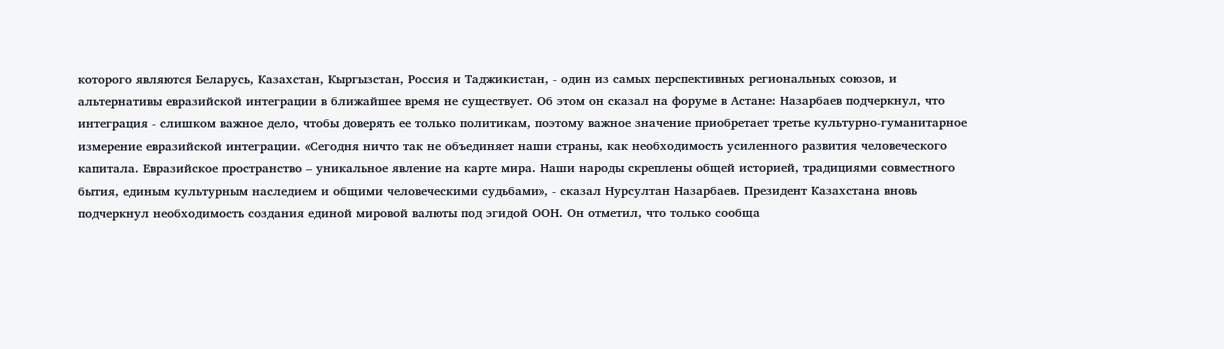которого являются Беларусь, Казахстан, Кыргызстан, Россия и Таджикистан, - один из самых перспективных региональных союзов, и альтернативы евразийской интеграции в ближайшее время не существует. Об этом он сказал на форуме в Астане: Назарбаев подчеркнул, что интеграция - слишком важное дело, чтобы доверять ее только политикам, поэтому важное значение приобретает третье культурно-гуманитарное измерение евразийской интеграции. «Сегодня ничто так не объединяет наши страны, как необходимость усиленного развития человеческого капитала. Евразийское пространство – уникальное явление на карте мира. Наши народы скреплены общей историей, традициями совместного бытия, единым культурным наследием и общими человеческими судьбами», - сказал Нурсултан Назарбаев. Президент Казахстана вновь подчеркнул необходимость создания единой мировой валюты под эгидой ООН. Он отметил, что только сообща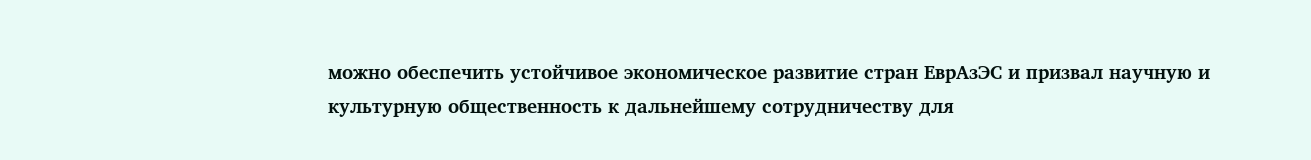можно обеспечить устойчивое экономическое развитие стран ЕврАзЭС и призвал научную и культурную общественность к дальнейшему сотрудничеству для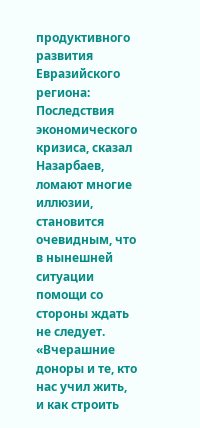продуктивного развития Евразийского региона: Последствия экономического кризиса, сказал Назарбаев, ломают многие иллюзии, становится очевидным, что в нынешней ситуации помощи со стороны ждать не следует. «Вчерашние доноры и те, кто нас учил жить, и как строить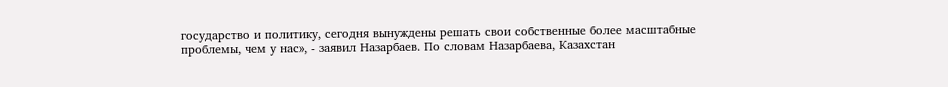государство и политику, сегодня вынуждены решать свои собственные более масштабные проблемы, чем у нас», - заявил Назарбаев. По словам Назарбаева, Казахстан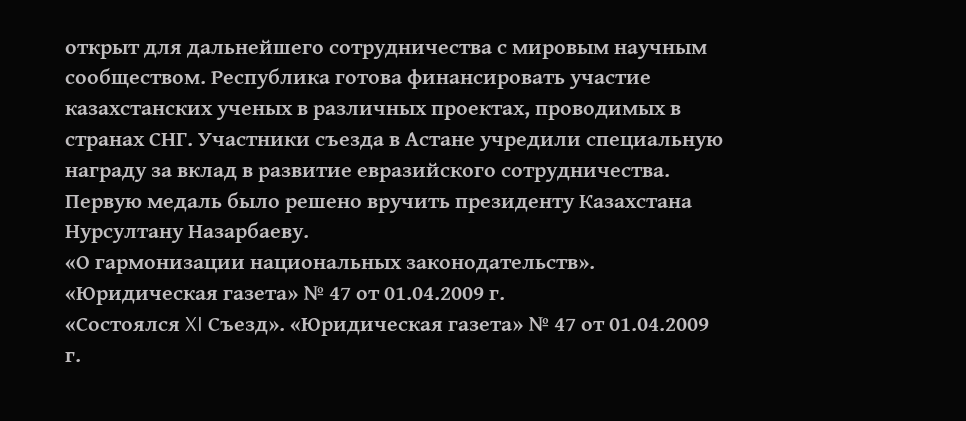открыт для дальнейшего сотрудничества с мировым научным сообществом. Республика готова финансировать участие казахстанских ученых в различных проектах, проводимых в странах СНГ. Участники съезда в Астане учредили специальную награду за вклад в развитие евразийского сотрудничества. Первую медаль было решено вручить президенту Казахстана Нурсултану Назарбаеву.
«О гармонизации национальных законодательств». «Юридическая газета» № 47 от 01.04.2009 г.
«Состоялся XI Съезд». «Юридическая газета» № 47 от 01.04.2009 г.